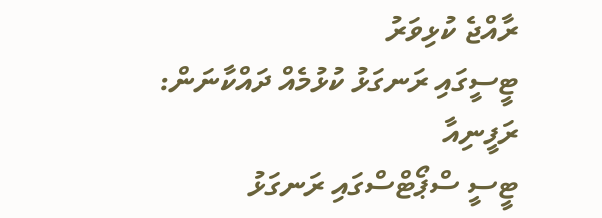ރާއްޖެ ކުޅިވަރު
ޓީސީގައި ރަނގަޅު ކުޅުމެއް ދައްކާނަން: ރަފީނިއާ
ޓީސީ ސްޕޯޓްސްގައި ރަނގަޅު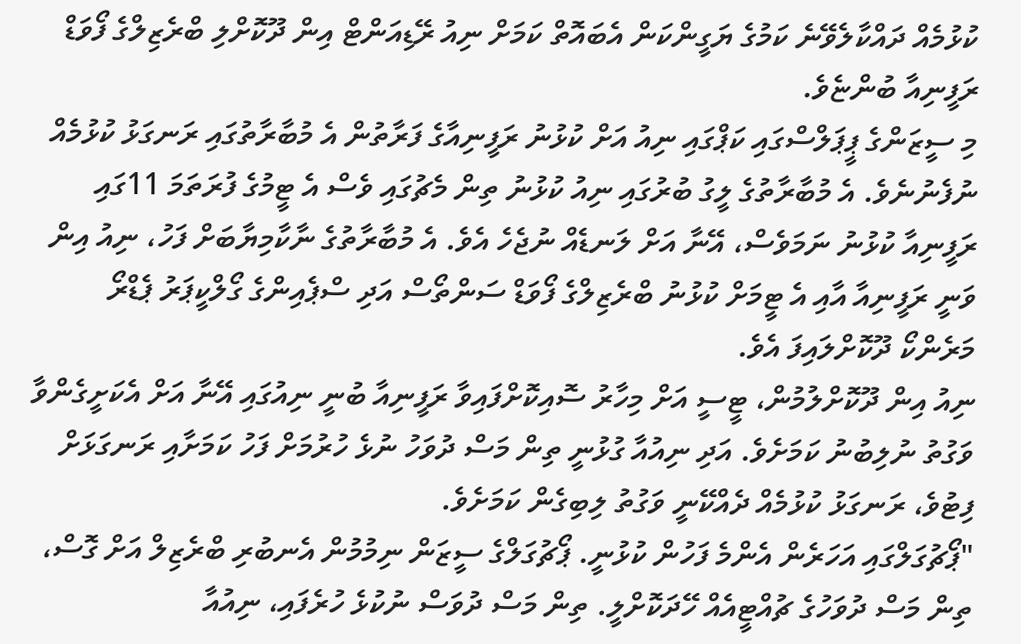ކުޅުމެއް ދައްކާލެވޭނެ ކަމުގެ ޔަގީންކަން އެބައޮތް ކަމަށް ނިއު ރޭޑިއަންޓް އިން ދޫކޮށްލި ބްރެޒިލްގެ ފޯވަޑް ރަފީނިއާ ބުންޏެވެ.
މި ސީޒަންގެ ޕީޕަލްސްގައި ކަޕްގައި ނިއު އަށް ކުޅުނު ރަފީނިއާގެ ފަރާތުން އެ މުބާރާތުގައި ރަނގަޅު ކުޅުމެއް ނުފެނުނެވެ. އެ މުބާރާތުގެ ލީގު ބުރުގައި ނިއު ކުޅުނު ތިން މެޗުގައި ވެސް އެ ޓީމުގެ ފުރަތަމަ 11ގައި ރަފީނިއާ ކުޅުނު ނަމަވެސް، އޭނާ އަށް ލަނޑެއް ނުޖެހެ އެވެ. އެ މުބާރާތުގެ ނާކާމިޔާބަށް ފަހު، ނިއު އިން ވަނީ ރަފީނިއާ އާއި އެ ޓީމަށް ކުޅުނު ބްރެޒިލްގެ ފޯވަޑް ސަންތޯސް އަދި ސްޕެއިންގެ ގޯލްކީޕަރު ޕެޑްރޯ މަރެންކޯ ދޫކޮށްލައިފަ އެވެ.
ނިއު އިން ދޫކޮށްލުމުން، ޓީސީ އަށް މިހާރު ސޮއިކޮށްފައިވާ ރަފީނިއާ ބުނީ ނިއުގައި އޭނާ އަށް އެކަށީގެންވާ ވަގުތު ނުލިބުނު ކަމަށެވެ. އަދި ނިއުއާ ގުޅުނީ ތިން މަސް ދުވަހު ނުޅެ ހުރުމަށް ފަހު ކަމަށާއި ރަނގަޅަށް ފިޓުވެ، ރަނގަޅު ކުޅުމެއް ދެއްކޭނީ ވަގުތު ލިބިގެން ކަމަށެވެ.
"ޕޯޗުގަލްގައި އަހަރެން އެންމެ ފަހުން ކުޅުނީ. ޕޯޗުގަލްގެ ސީޒަން ނިމުމުން އެނބުރި ބްރެޒިލް އަށް ގޮސް، ތިން މަސް ދުވަހުގެ ޗުއްޓީއެއް ހޭދަކޮށްލީ. ތިން މަސް ދުވަސް ނުކުޅެ ހުރެފައި، ނިއުއާ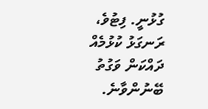ގުޅުނީ. ފިޓުވެ، ރަނގަޅު ކުޅުމެއް ދައްކަން ވަގުތު ބޭނުންވާނެ.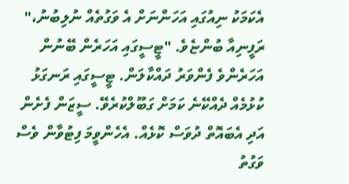އެކަމަކު ނިއުގައި އަހަންނަށް އެ ވަގުތެއް ނުލިބުނު،" ރަފީނިއާ ބުންޏެވެ. "ޓީސީގައި އަހަރެން ބޭނުން އަހަރެންވެ ފެންވަރު ދައްކާލަން. ޓީސީގައި ރަނގަޅު ކުޅުމެއް ދެއްކޭނެ ކަމަށް ގަބޫލްކުރެވޭ. ސީޒަން ފެށެން އަދި އެބައޮތް ދުވަސް ކޮޅެއް. އެހެންވީމަ ފިޓުވާން ވެސް ވަގުތު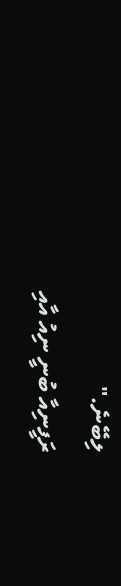ލިބޭނެ."
ރަފީނިއާ ބުނީ ނިއު އާއި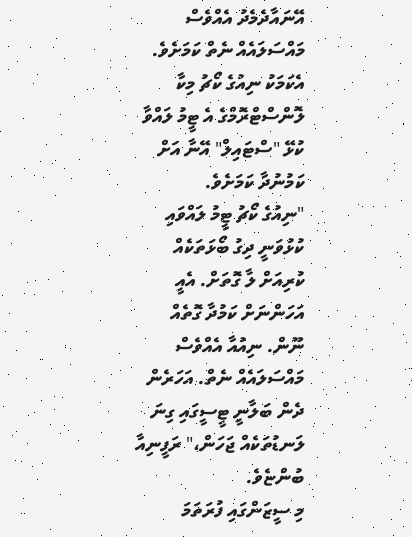އޭނައާދެމެދު އެއްވެސް މައްސަލައެއް ނެތް ކަމަށެވެ. އެކަމަކު ނިއުގެ ކޯޗު މިކާ ލޮންސްޓްރޮމްގެ އެ ޓީމު ލައްވާ ކުޅޭ "ސްޓައިލް" އޭނާ އަށް ކަމުނުދާ ކަމަށެވެ.
"ނިއުގެ ކޯޗު ޓީމު ލައްވައި ކުޅުވަނީ ދިގު ބޯޅަތަކެއް ކުރިއަށް ލާ ގޮތަށް. އެއީ އަހަންނަށް ކަމުދާ ގޮތެއް ނޫން. ނިއުއާ އެއްވެސް މައްސަލައެއް ނެތް. އަހަރެން ދެން ބަލާނީ ޓީސީގައި ގިނަ ލަނޑުތަކެއް ޖަހަން،" ރަފީނިއާ ބުންޏެވެ.
މި ސީޒަންގައި ފުރަތަމަ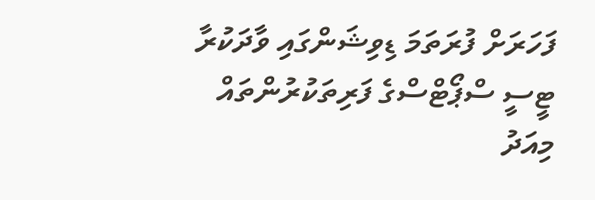ފަހަރަށް ފުރަތަމަ ޑިވިޝަންގައި ވާދަކުރާ ޓީސީ ސްޕޯޓްސްގެ ފަރިތަކުރުންތައް މިއަދު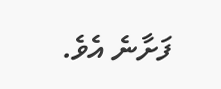ފަށާނެ އެވެ.